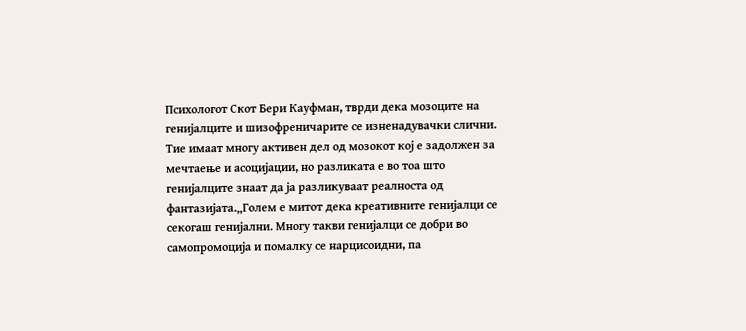Психологот Скот Бери Кауфман, тврди дека мозоците на генијалците и шизофреничарите се изненадувачки слични. Тие имаат многу активен дел од мозокот кој е задолжен за мечтаење и асоцијации, но разликата е во тоа што генијалците знаат да ја разликуваат реалноста од фантазијата.„Голем е митот дека креативните генијалци се секогаш генијални. Многу такви генијалци се добри во самопромоција и помалку се нарцисоидни, па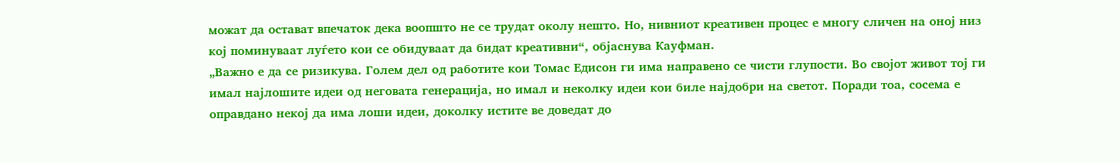можат да остават впечаток дека воопшто не се трудат околу нешто. Но, нивниот креативен процес е многу сличен на оној низ кој поминуваат луѓето кои се обидуваат да бидат креативни“, објаснува Кауфман.
„Важно е да се ризикува. Голем дел од работите кои Томас Едисон ги има направено се чисти глупости. Во својот живот тој ги имал најлошите идеи од неговата генерација, но имал и неколку идеи кои биле најдобри на светот. Поради тоа, сосема е оправдано некој да има лоши идеи, доколку истите ве доведат до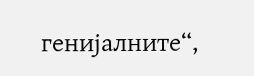генијалните“,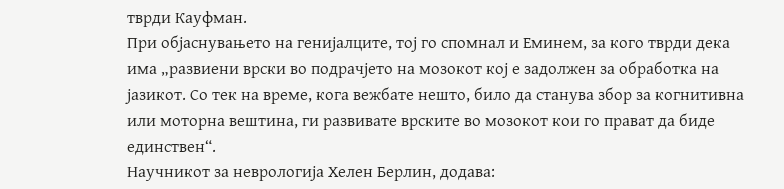тврди Кауфман.
При објаснувањето на генијалците, тој го спомнал и Еминем, за кого тврди дека има „развиени врски во подрачјето на мозокот кој е задолжен за обработка на јазикот. Со тек на време, кога вежбате нешто, било да станува збор за когнитивна или моторна вештина, ги развивате врските во мозокот кои го прават да биде единствен“.
Научникот за неврологија Хелен Берлин, додава: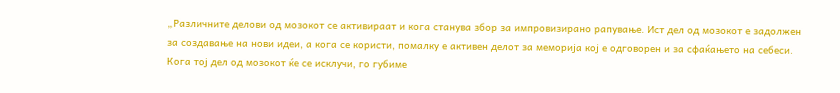„Различните делови од мозокот се активираат и кога станува збор за импровизирано рапување. Ист дел од мозокот е задолжен за создавање на нови идеи, а кога се користи, помалку е активен делот за меморија кој е одговорен и за сфаќањето на себеси. Кога тој дел од мозокот ќе се исклучи, го губиме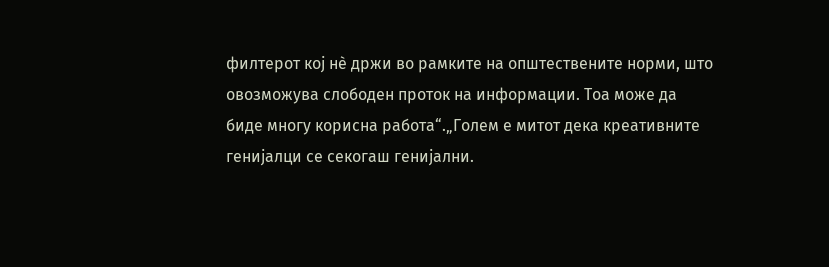филтерот кој нѐ држи во рамките на општествените норми, што овозможува слободен проток на информации. Тоа може да биде многу корисна работа“.„Голем е митот дека креативните генијалци се секогаш генијални.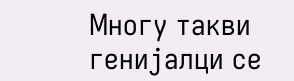Многу такви генијалци се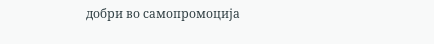добри во самопромоција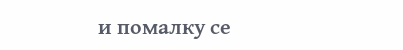и помалку се